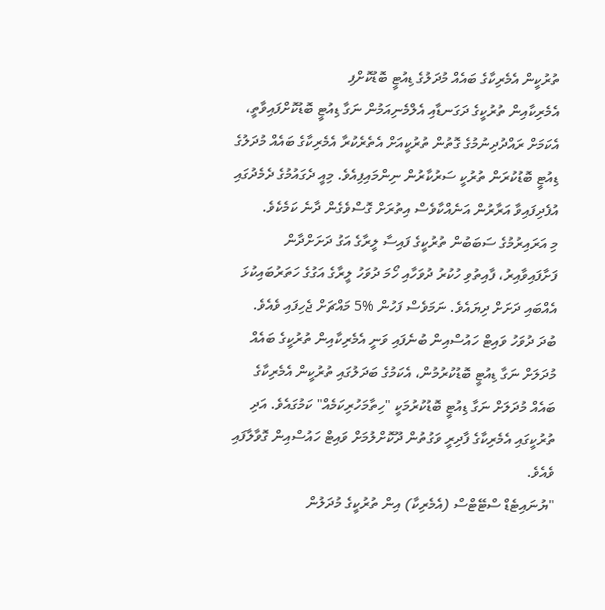ތުރުކީން އެމެރިކާގެ ބައެއް މުދަލުގެ ޑިއުޓީ ބޮޑުކޮށްފި
އެމެރިކާއިން ތުރުކީގެ ދަގަނޑާއި އެލްމެނިއަމުން ނަގާ ޑިއުޓީ ބޮޑުކޮށްފައިވާތީ، އެކަމަށް ރައްދުދިނުމުގެ ގޮތުން ތުރުކީއަށް އެތެރެކުރާ އެމެރިކާގެ ބައެއް މުދަލުގެ ޑިއުޓީ ބޮޑުކުރަން ތުރުކީ ސަރުކާރުން ނިންމައިފިއެވެ. މިއީ ދެގައުމުގެ ދެމެދުގައި އުފެދިފައިވާ އަރާރުން އަނެއްކާވެސް އިތުރަށް ގޮސްވެގެން ދާނެ ކަމެކެވެ.
މި އަރައިރުމުގެ ސަބަބުން ތުރުކީގެ ފައިސާ ލީރާގެ އަގު ދަށަށްދާން ފަށާފައިވާއިރު، ފާއިތުވި ހުކުރު ދުވަހާއި ހޯމަ ދުވަހު ލީރާގެ އަގުގެ ހަތަރުބައިކުޅަ އެއްބައި ދަށަށް ދިޔައެވެ. ނަމަވެސް ފަހުން %5 މައްޗަށް ޖެހިފައި ވެއެވެ.
ބުދަ ދުވަހު ވައިޓް ހައުސްއިން ބުނެފައި ވަނީ އެމެރިކާއިން ތުރުކީގެ ބައެއް މުދަލަށް ނަގާ ޑިއުޓީ ބޮޑުކުރުމުން، އެކަމުގެ ބަދަލުގައި ތުރުކީން އެމެރިކާގެ ބައެއް މުދަލަށް ނަގާ ޑިއުޓީ ބޮޑުކުރުމަކީ "ހިތާމަހުރިކަމެއް" ކަމުގައެވެ. އަދި ތުރުކީގައި އެމެރިކާގެ ފާދިރީ ވަގުތުން ދޫކޮށްލުމަށް ވައިޓް ހައުސްއިން ގޮވާލާފައި ވެއެވެ.
"ޔުނައިޓެޑް ސްޓޭޓްސް (އެމެރިކާ) އިން ތުރުކީގެ މުދަލުން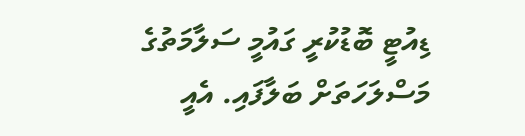ޑިއުޓީ ބޮޑުކުރީ ގައުމީ ސަލާމަތުގެ މަސްލަހަތަށް ބަލާފައި. އެއީ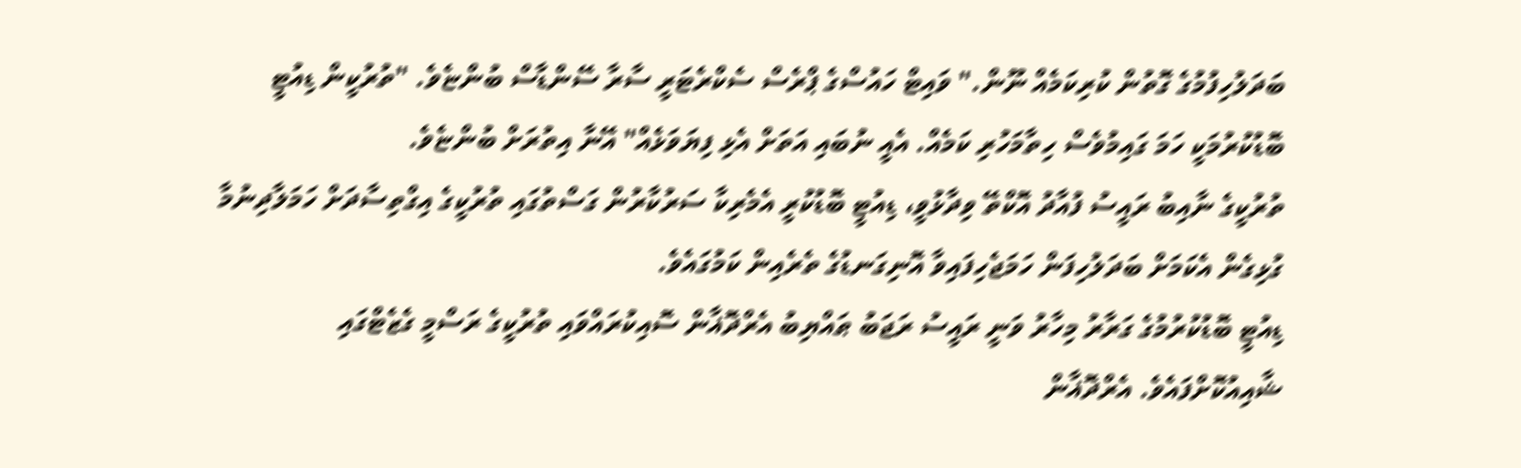ބަދަލުހިފުމުގެ ގޮތުން ކުރިކަމެއް ނޫން." ވައިޓް ހައުސްގެ ޕްރެސް ސެކްރެޓަރީ ސާރާ ސޭންޑާސް ބުންޏެވެ. "ތުރުކީން ޑިއުޓީ ބޮޑުކުރުމަކީ ހަމަ ގައިމުވެސް ހިތާމަހުރި ކަމެއް. އެއީ ނުބައި އަތަށް އެޅި ފިޔަވަޅެއް" އޭނާ އިތުރަށް ބުންޏެވެ.
ތުރުކީގެ ނާއިބު ރައީސު ފުއާދު އޮކްތޭ ވިދާޅުވީ، ޑިއުޓީ ބޮޑުކުރީ އެމެރިކާ ސަރުކާރުން ގަސްތުގައި ތުރުކީގެ އިގްތިސާދަށް ހަމަލާދިނުމާ ގުޅިގެން އެކަމަށް ބަދަލުހިފަން ހަމަޖެހިފައިވާ އޮނިގަނޑުގެ ތެރެއިން ކަމުގައެވެ.
ޑިއުޓީ ބޮޑުކުރުމުގެ ގަރާރު މިހާރު ވަނީ ރައީސު ރަޖަބު ޠައްޔިބު އެރްދޮޣާން ސޮއިކުރައްވައި ތުރުކީގެ ރަސްމީ ގެޒެޓްގައި ޝާއިއުކޮށްފައެވެ. އެރްދޮޣާން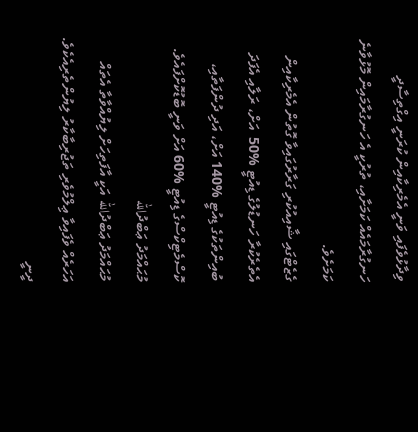ވިދާޅުވެފައި ވަނީ އެމެރިކާއިން ކުރަނީ އިގްތިސާދީ ހަނގުރާމައެއް ކަމަށާއި، ތުރުކީ އެ ހަނގުރާމައިން މޮޅުވާނެ ކަމަށެވެ.
ގެޒެޓްގައި ޝާއިއުކުރި ގަރާރުގައިވާ ގޮތުން އެމެރިކާއިން އެތެރެކުރާ ހަނޑުލުގެ ޑިއުޓީ %50  އަށް، ރަލާއި އެފަދަ ބުއިންތަކުގެ ޑިއުޓީ %140 އަށް، އަދި ދުންފަތާއި، ކޮސްމެޓިކްސްގެ ޑިއުޓީ %60 އަށް ވަނީ ބޮޑުކޮށްފައެވެ.
މުޙައްމަދު ޢަބްދުالله
މުޙައްމަދު ޢަބްދުالله އަކީ އާފަތިހަށް ލިޔުއްވާތާ އެތައް އަހަރެއް ވެފައިވާ ޢިލްމުވެރި ތަޖުރިބާކާރު ލިޔުންތެރިއެކެވެ. ދީނީ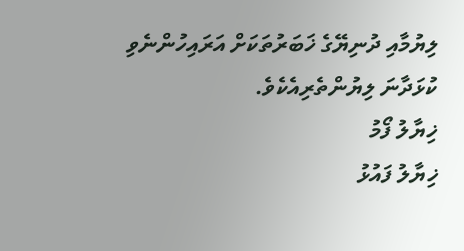ލިޔުމާއި ދުނިޔޭގެ ޚަބަރުތަކަށް އަރައިހުންނެވި ކުޅަދާނަ ލިޔުންތެރިއެކެވެ.
ޚިޔާލު ފޯމު
ޚިޔާލު ފައުޅު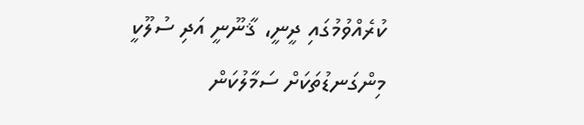ކުރެއްވުމުގައި ދީނީ، ޤާނޫނީ އަދި ސުލޫކީ މިންގަނޑުތަކަށް ސަމާލުކަން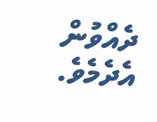ދެއްވުން އެދެމެވެ.